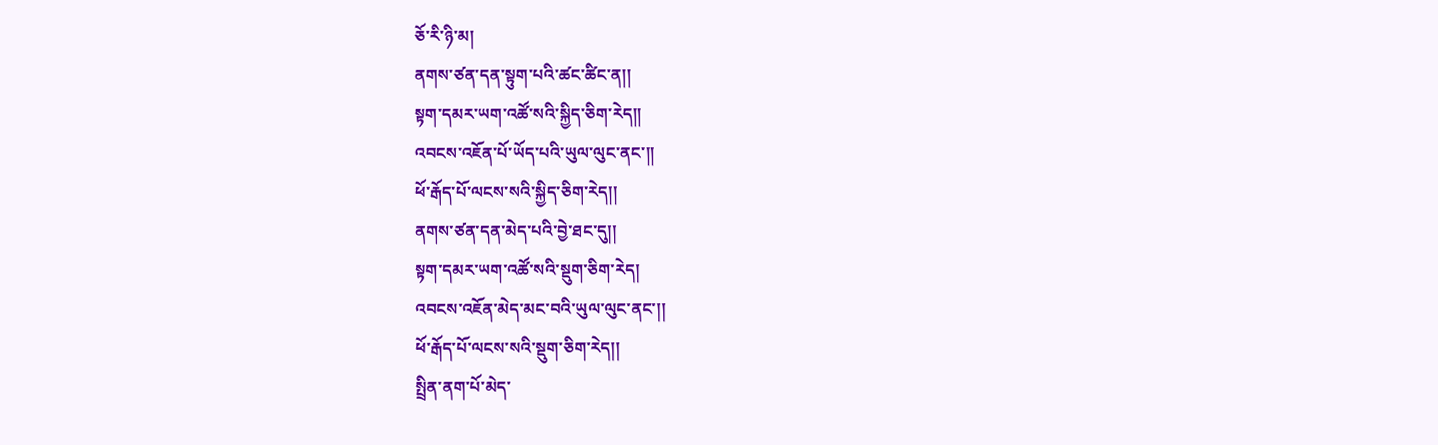ཅོ་རི་ཉི་མ།
ནགས་ཙན་དན་སྟུག་པའི་ཚང་ཚིང་ན།།
སྟག་དམར་ཡག་འཚོ་སའི་སྐྱིད་ཅིག་རེད།།
འབངས་འཇོན་པོ་ཡོད་པའི་ཡུལ་ལུང་ནང་།།
ཕོ་རྒོད་པོ་ལངས་སའི་སྐྱིད་ཅིག་རེད།།
ནགས་ཙན་དན་མེད་པའི་བྱེ་ཐང་དུ།།
སྟག་དམར་ཡག་འཚོ་སའི་སྡུག་ཅིག་རེད།
འབངས་འཇོན་མེད་མང་བའི་ཡུལ་ལུང་ནང་།།
ཕོ་རྒོད་པོ་ལངས་སའི་སྡུག་ཅིག་རེད།།
སྤྲིན་ནག་པོ་མེད་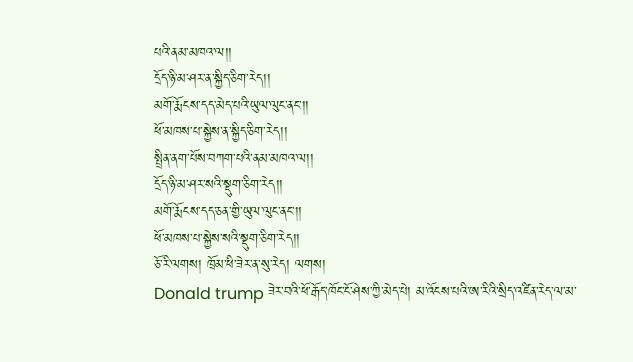པའི་ནམ་མཁའ་ལ།།
དྲོད་ཉི་མ་ཤར་ན་སྐྱིད་ཅིག་རེད།།
མགོ་རྨོངས་དད་མེད་པའི་ཡུལ་ལུང་ནང་།།
ཕོ་མཁས་པ་སྐྱེས་ན་སྐྱིད་ཅིག་རེད།།
སྤྲིན་ནག་པོས་བཀག་པའི་ནམ་མཁའ་ལ།།
དྲོད་ཉི་མ་ཤར་སའི་སྡུག་ཅིག་རེད།།
མགོ་རྨོངས་དད་ཅན་གྱི་ཡུལ་ལུང་ནང་།།
ཕོ་མཁས་པ་སྐྱེས་སའི་སྡུག་ཅིག་རེད།།
ཅོ་རི་ལགས། ཁྲོམ་ཕི་ཟེར་ན་སུ་རེད། ལགས།
Donald trump ཟེར་བའི་ཕོ་རྒོད་ཁོང་ངོ་ཤེས་ཀྱི་མེད་པེ། མ་འོངས་པའི་ཨ་རིའི་སྲིད་འཛིན་རེད་ལ་མ་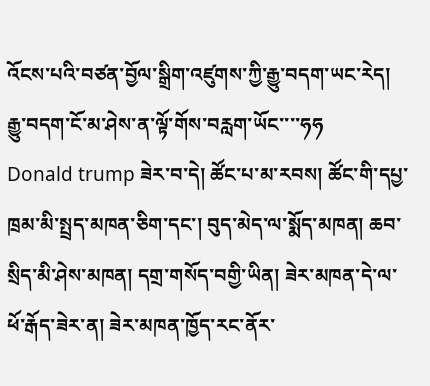འོངས་པའི་བཙན་བྱོལ་སྒྲིག་འཛུགས་ཀྱི་རྒྱུ་བདག་ཡང་རེད། རྒྱུ་བདག་ངོ་མ་ཤེས་ན་ལྟོ་གོས་བརླག་ཡོང་་་་ཧཧ
Donald trump ཟེར་བ་དེ། ཚོང་པ་མ་རབས། ཚོང་གི་དཔྱ་ཁྲམ་མི་སྤྲད་མཁན་ཅིག་དང་། བུད་མེད་ལ་སྨོད་མཁན། ཆབ་སྲིད་མི་ཤེས་མཁན། དགྲ་གསོད་བགྱི་ཡིན། ཟེར་མཁན་དེ་ལ་ཕོ་རྒོད་ཟེར་ན། ཟེར་མཁན་ཁྱོད་རང་ནོར་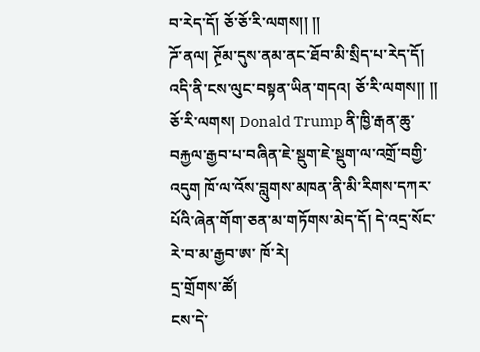བ་རེད་དོ། ཅོ་ཅོ་རི་ལགས།། །།
ཌོ་ནལ། ཊྲོམ་དུས་ནམ་ནང་ཐོབ་མི་སྲིད་པ་རེད་དོ། འདི་ནི་ངས་ལུང་བསྟན་ཡིན་གདའ། ཅོ་རི་ལགས།། །།
ཅོ་རི་ལགས། Donald Trump ནི་ཁྱི་རྒན་ཆུ་བརྐྱལ་རྒྱབ་པ་བཞིན་ཇེ་སྡུག་ཇེ་སྡུག་ལ་འགྲོ་བགྱི་འདུག ཁོ་ལ་འོས་བླུགས་མཁན་ནི་མི་རིགས་དཀར་པོའི་ཞེན་གོག་ཅན་མ་གཏོགས་མེད་དོ། དེ་འདྲ་སོང་རེ་བ་མ་རྒྱབ་ཨ་ ཁོ་རེ།
དྲ་གྲོགས་ཚོ།
ངས་དེ་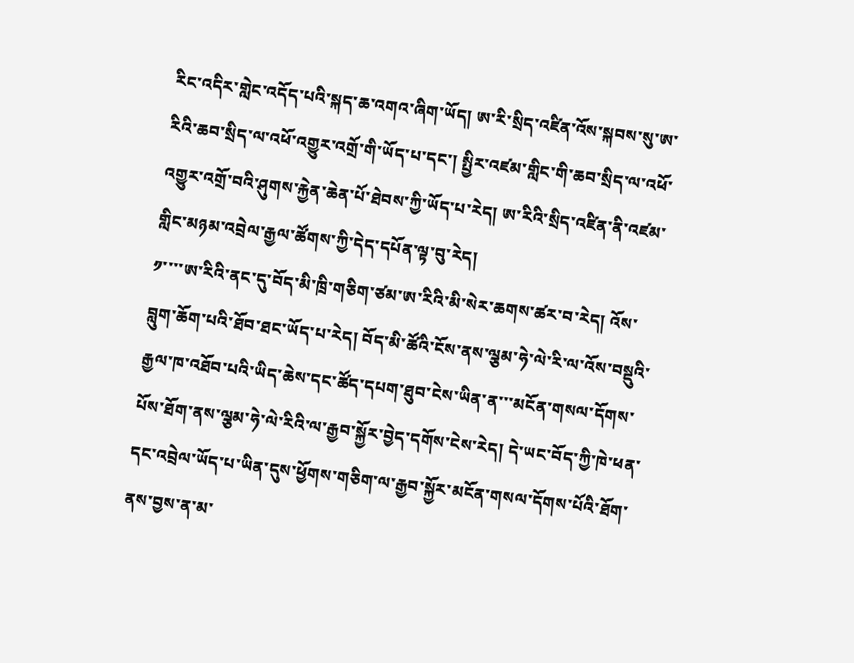རིང་འདིར་གླེང་འདོད་པའི་སྐད་ཆ་འགའ་ཞིག་ཡོད། ཨ་རི་སྲིད་འཛིན་འོས་སྐབས་སུ་ཨ་རིའི་ཆབ་སྲིད་ལ་འཕོ་འགྱུར་འགྲོ་གི་ཡོད་པ་དང་། སྤྱིར་འཛམ་གླིང་གི་ཆབ་སྲིད་ལ་འཕོ་འགྱུར་འགྲོ་བའི་ཤུགས་རྐྱེན་ཆེན་པོ་ཐེབས་ཀྱི་ཡོད་པ་རེད། ཨ་རིའི་སྲིད་འཛིན་ནི་འཛམ་གླིང་མཉམ་འབྲེལ་རྒྱལ་ཚོགས་ཀྱི་དེད་དཔོན་ལྟ་བུ་རེད།
༡་་་་ཨ་རིའི་ནང་དུ་བོད་མི་ཁྲི་གཅིག་ཙམ་ཨ་རིའི་མི་སེར་ཆགས་ཚར་བ་རེད། འོས་བླུག་ཆོག་པའི་ཐོབ་ཐང་ཡོད་པ་རེད། བོད་མི་ཚོའི་ངོས་ནས་ལྕམ་ཧེ་ལེ་རི་ལ་འོས་བསྡུའི་རྒྱལ་ཁ་འཐོབ་པའི་ཡིད་ཆེས་དང་ཚོད་དཔག་ཐུབ་ངེས་ཡིན་ན་་་མངོན་གསལ་དོགས་པོས་ཐོག་ནས་ལྕམ་ཧེ་ལེ་རིའི་ལ་རྒྱབ་སྐྱོར་བྱེད་དགོས་ངེས་རེད། དེ་ཡང་བོད་ཀྱི་ཁེ་ཕན་དང་འབྲེལ་ཡོད་པ་ཡིན་དུས་ཕྱོགས་གཅིག་ལ་རྒྱབ་སྐྱོར་མངོན་གསལ་དོགས་པོའི་ཐོག་ནས་བྱས་ན་མ་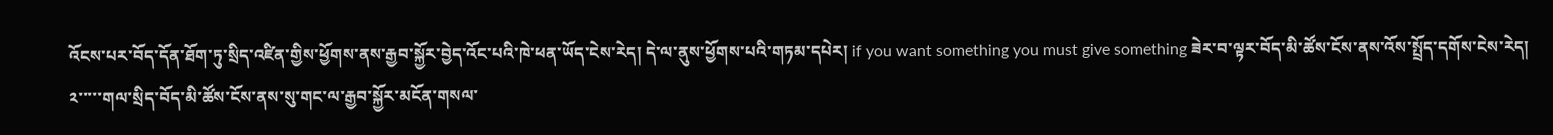འོངས་པར་བོད་དོན་ཐོག་ཏུ་སྲིད་འཛིན་གྱིས་ཕྱོགས་ནས་རྒྱབ་སྐྱོར་བྱེད་འོང་པའི་ཁེ་ཕན་ཡོད་ངེས་རེད། དེ་ལ་ནུས་ཕྱོགས་པའི་གཏམ་དཔེར། if you want something you must give something ཟེར་བ་ལྟར་བོད་མི་ཚོས་ངོས་ནས་འོས་སྤྲོད་དགོས་ངེས་རེད།
༢་་་་་གལ་སྲིད་བོད་མི་ཚོས་ངོས་ནས་སུ་གང་ལ་རྒྱབ་སྐྱོར་མངོན་གསལ་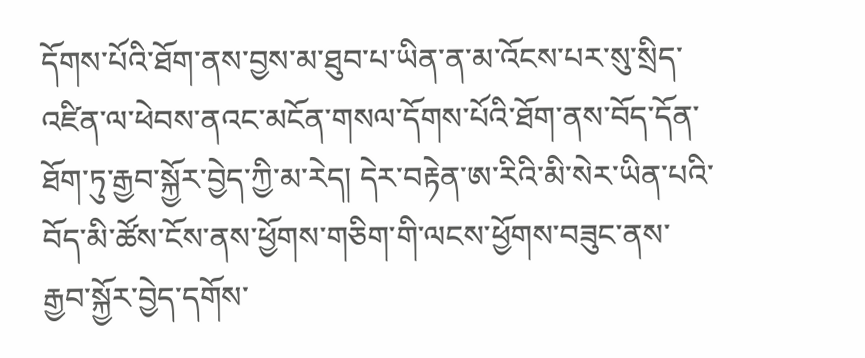དོགས་པོའི་ཐོག་ནས་བྱས་མ་ཐུབ་པ་ཡིན་ན་མ་འོངས་པར་སུ་སྲིད་འཛིན་ལ་ཕེབས་ནའང་མངོན་གསལ་དོགས་པོའི་ཐོག་ནས་བོད་དོན་ཐོག་ཏུ་རྒྱབ་སྐྱོར་བྱེད་ཀྱི་མ་རེད། དེར་བརྟེན་ཨ་རིའི་མི་སེར་ཡིན་པའི་བོད་མི་ཚོས་ངོས་ནས་ཕྱོགས་གཅིག་གི་ལངས་ཕྱོགས་བཟུང་ནས་རྒྱབ་སྐྱོར་བྱེད་དགོས་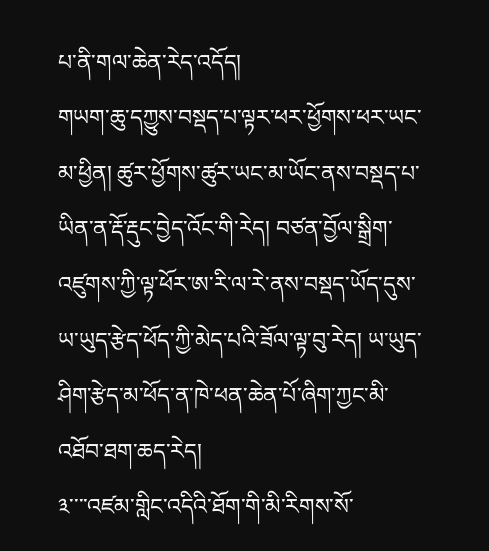པ་ནི་གལ་ཆེན་རེད་འདོད།
གཡག་ཆུ་དཀྱུས་བསྡད་པ་ལྟར་ཕར་ཕྱོགས་ཕར་ཡང་མ་ཕྱིན། ཚུར་ཕྱོགས་ཚུར་ཡང་མ་ཡོང་ནས་བསྡད་པ་ཡིན་ན་རྡོ་རྡུང་བྱེད་འོང་གི་རེད། བཙན་བྱོལ་སྒྲིག་འཛུགས་ཀྱི་ལྟ་ཕོར་ཨ་རི་ལ་རེ་ནས་བསྡད་ཡོད་དུས་ཡ་ཡུད་རྩེད་ཕོད་ཀྱི་མེད་པའི་ཟོལ་ལྟ་བུ་རེད། ཡ་ཡུད་ཤིག་རྩེད་མ་ཕོད་ན་ཁེ་ཕན་ཆེན་པོ་ཞིག་ཀྱང་མི་འཐོབ་ཐག་ཆད་རེད།
༣་་་་འཛམ་གླིང་འདིའི་ཐོག་གི་མི་རིགས་སོ་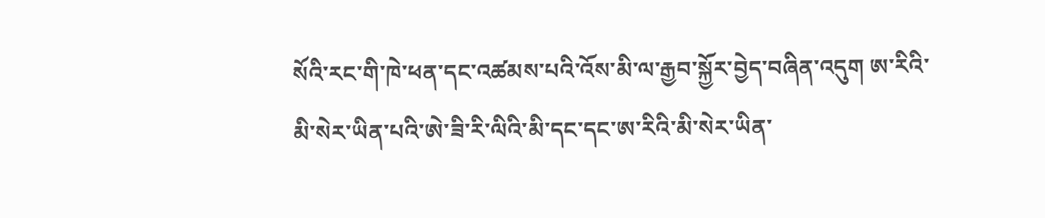སོའི་རང་གི་ཁེ་ཕན་དང་འཚམས་པའི་འོས་མི་ལ་རྒྱབ་སྐྱོར་བྱེད་བཞིན་འདུག ཨ་རིའི་མི་སེར་ཡིན་པའི་ཨེ་ཟི་རི་ལིའི་མི་དང་དང་ཨ་རིའི་མི་སེར་ཡིན་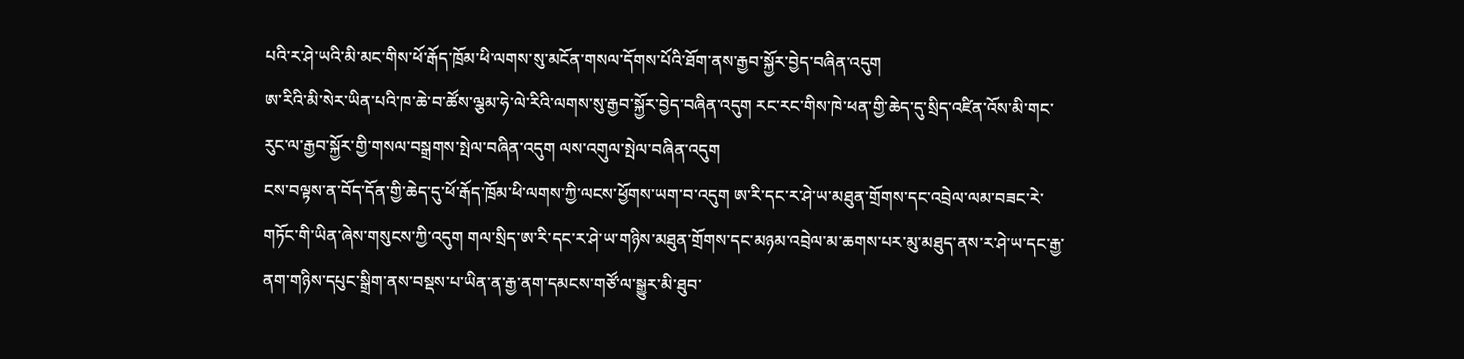པའི་ར་ཤེ་ཡའི་མི་མང་གིས་ཕོ་རྒོད་ཁྲོམ་ཕི་ལགས་སུ་མངོན་གསལ་དོགས་པོའི་ཐོག་ནས་རྒྱབ་སྐྱོར་བྱེད་བཞིན་འདུག
ཨ་རིའི་མི་སེར་ཡིན་པའི་ཁ་ཆེ་བ་ཚོས་ལྕམ་ཧེ་ལེ་རིའི་ལགས་སུ་རྒྱབ་སྐྱོར་བྱེད་བཞིན་འདུག རང་རང་གིས་ཁེ་ཕན་གྱི་ཆེད་དུ་སྲིད་འཛིན་འོས་མི་གང་རུང་ལ་རྒྱབ་སྐྱོར་གྱི་གསལ་བསྒྲགས་སྤེལ་བཞིན་འདུག ལས་འགུལ་སྤེལ་བཞིན་འདུག
ངས་བལྟས་ན་བོད་དོན་གྱི་ཆེད་དུ་ཕོ་རྒོད་ཁྲོམ་ཕི་ལགས་ཀྱི་ལངས་ཕྱོགས་ཡག་བ་འདུག ཨ་རི་དང་ར་ཤེ་ཡ་མཐུན་གྲོགས་དང་འབྲེལ་ལམ་བཟང་རེ་གཏོང་གི་ཡིན་ཞེས་གསུངས་ཀྱི་འདུག གལ་སྲིད་ཨ་རི་དང་ར་ཤེ་ཡ་གཉིས་མཐུན་གྲོགས་དང་མཉམ་འབྲེལ་མ་ཆགས་པར་མུ་མཐུད་ནས་ར་ཤེ་ཡ་དང་རྒྱ་ནག་གཉིས་དཔུང་སྒྲིག་ནས་བསྡས་པ་ཡིན་ན་རྒྱ་ནག་དམངས་གཙོ་ལ་སྒྱུར་མི་ཐུབ་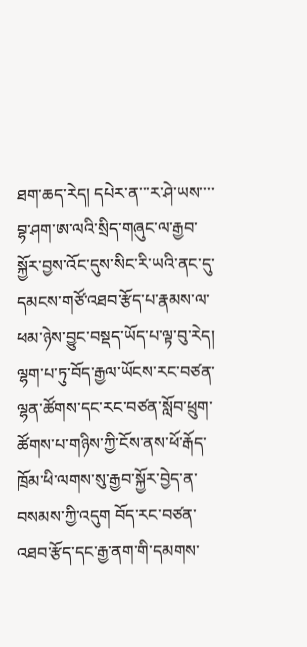ཐག་ཆད་རེད། དཔེར་ན་་་ར་ཤེ་ཡས་་་་བྷ་ཤག་ཨ་ལའི་སྲིད་གཞུང་ལ་རྒྱབ་སྐྱོར་བྱས་འོང་དུས་སིང་རི་ཡའི་ནང་དུ་དམངས་གཙོ་འཐབ་རྩོད་པ་རྣམས་ལ་ཕམ་ཉེས་བྱུང་བསྡད་ཡོད་པ་ལྟ་བུ་རེད།
ལྷག་པ་ཏུ་བོད་རྒྱལ་ཡོངས་རང་བཙན་ལྷན་ཚོགས་དང་རང་བཙན་སློབ་ཕྲུག་ཚོགས་པ་གཉིས་ཀྱི་ངོས་ནས་ཕོ་རྒོད་ཁྲོམ་ཕི་ལགས་སུ་རྒྱབ་སྐྱོར་བྱེད་ན་བསམས་ཀྱི་འདུག བོད་རང་བཙན་འཐབ་རྩོད་དང་རྒྱ་ནག་གི་དམགས་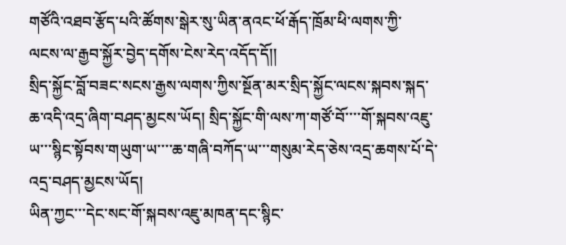གཙོའི་འཐབ་རྩོད་པའི་ཚོགས་སྒེར་སུ་ཡིན་ནའང་ཕོ་རྒོད་ཁྲོམ་ཕི་ལགས་ཀྱི་ལངས་ལ་རྒྱབ་སྐྱོར་བྱེད་དགོས་ངེས་རེད་འདོད་དོ།།
སྲིད་སྐྱོང་བློ་བཟང་སངས་རྒྱས་ལགས་ཀྱིས་སྔོན་མར་སྲིད་སྐྱོང་ལངས་སྐབས་སྐད་ཆ་འདི་འདྲ་ཞིག་བཤད་མྱངས་ཡོད། སྲིད་སྐྱོང་གི་ལས་ཀ་གཙོ་བོ་་་་གོ་སྐབས་འཇུ་ཡ་་་སྙིང་སྟོབས་གཡུག་ཡ་་་་ཆ་གཞི་བཀོད་ཡ་་་གསུམ་རེད་ཅེས་འདྲ་ཆགས་པོ་དེ་འདྲ་བཤད་མྱངས་ཡོད།
ཡིན་ཀྱང་་་དེང་སང་གོ་སྐབས་འཇུ་མཁན་དང་སྙིང་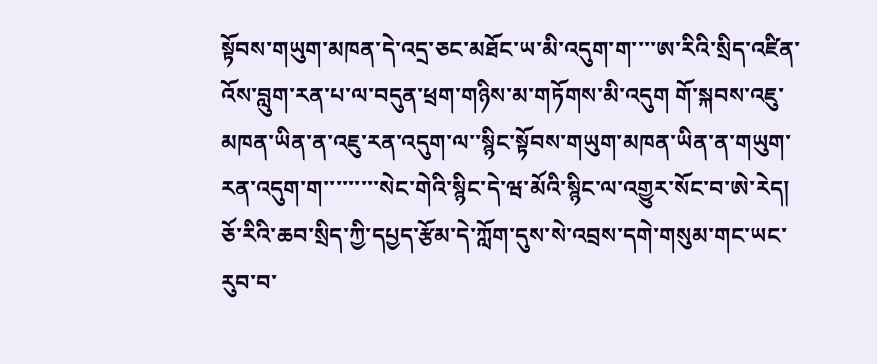སྟོབས་གཡུག་མཁན་དེ་འདྲ་ཅང་མཐོང་ཡ་མི་འདུག་ག་་་་ཨ་རིའི་སྲིད་འཛིན་འོས་བླུག་རན་པ་ལ་བདུན་ཕྲག་གཉིས་མ་གཏོགས་མི་འདུག གོ་སྐབས་འཇུ་མཁན་ཡིན་ན་འཇུ་རན་འདུག་ལ་་སྙིང་སྟོབས་གཡུག་མཁན་ཡིན་ན་གཡུག་རན་འདུག་ག་་་་་་་་་སེང་གེའི་སྙིང་དེ་ཝ་མོའི་སྙིང་ལ་འགྱུར་སོང་བ་ཨེ་རེད།
ཅོ་རིའི་ཆབ་སྲིད་ཀྱི་དཔྱད་རྩོམ་དེ་ཀློག་དུས་སེ་འབྲས་དགེ་གསུམ་གང་ཡང་རུབ་བ་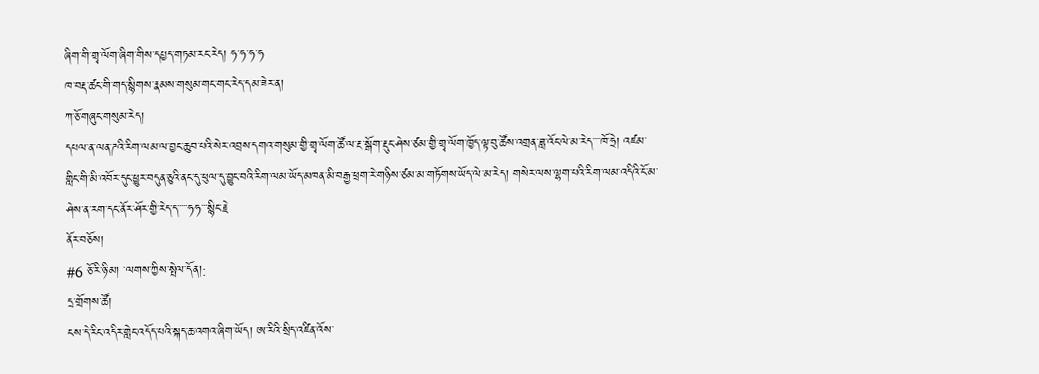ཞིག་གི་གྲྭ་ལོག་ཞིག་གིས་དཔྱད་གཏམ་རང་རེད། ཧ་ཧ་ཧ་ཧ
ཁ་བརྡ་ཚང་གི་གད་སྙིགས་རྣམས་གསུམ་གང་གང་རེད་དམ་ཟེར་ན།
ཀ་ཅོ་གཞུང་གསུམ་རེད།
དཔལ་ན་ལན་ཌའི་རིག་ལམ་ལ་བྱང་ཆུབ་པའི་སེར་འབྲས་དགའ་གསུམ་གྱི་གྲྭ་ལོག་ཚོ་ལ་རྔ་སྒོག་རྡུང་ཤེས་ཙམ་གྱི་གྲྭ་ལོག་ཁྱོད་ལྟ་བུ་ཚོས་འགྲན་ཟླ་འོང་ལེ་མ་རེད་་་་ཁོ་ཧྲེ། འཛམ་གླིང་གི་མི་འབོར་དུང་ཕྱུར་བདུན་ཅུའི་ནང་དུ་ཕུལ་དུ་བྱུང་བའི་རིག་ལམ་ཡོད་མཁན་མི་བརྒྱ་ཕྲག་རེ་གཉིས་ཙམ་མ་གཏོགས་ཡོད་ལེ་མ་རེད། གསེར་ལས་ལྷག་པའི་རིག་ལམ་འདིའི་ངོ་མ་ཤེས་ན་རག་དང་ནོར་ཤོར་གྱི་རེད་ད་་་་་ཧཧ་་་སྙིང་རྗེ
ནོར་བཅོས།
#6 ཅོ་རི་ཉི་མ། ་ལགས་ཀྱིས་སྤེལ་དོན།:
དྲ་གྲོགས་ཚོ།
ངས་དེ་རིང་འདིར་གླེང་འདོད་པའི་སྐད་ཆ་འགའ་ཞིག་ཡོད། ཨ་རིའི་སྲིད་འཛིན་འོས་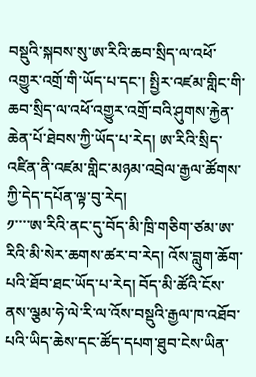བསྡུའི་སྐབས་སུ་ཨ་རིའི་ཆབ་སྲིད་ལ་འཕོ་འགྱུར་འགྲོ་གི་ཡོད་པ་དང་། སྤྱིར་འཛམ་གླིང་གི་ཆབ་སྲིད་ལ་འཕོ་འགྱུར་འགྲོ་བའི་ཤུགས་རྐྱེན་ཆེན་པོ་ཐེབས་ཀྱི་ཡོད་པ་རེད། ཨ་རིའི་སྲིད་འཛིན་ནི་འཛམ་གླིང་མཉམ་འབྲེལ་རྒྱལ་ཚོགས་ཀྱི་དེད་དཔོན་ལྟ་བུ་རེད།
༡་་་་ཨ་རིའི་ནང་དུ་བོད་མི་ཁྲི་གཅིག་ཙམ་ཨ་རིའི་མི་སེར་ཆགས་ཚར་བ་རེད། འོས་བླུག་ཆོག་པའི་ཐོབ་ཐང་ཡོད་པ་རེད། བོད་མི་ཚོའི་ངོས་ནས་ལྕམ་ཧེ་ལེ་རི་ལ་འོས་བསྡུའི་རྒྱལ་ཁ་འཐོབ་པའི་ཡིད་ཆེས་དང་ཚོད་དཔག་ཐུབ་ངེས་ཡིན་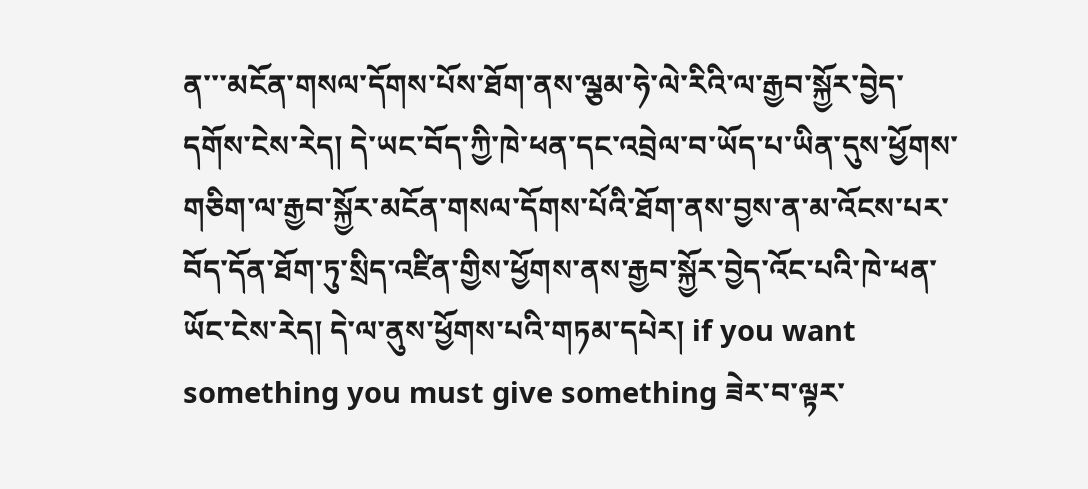ན་་་མངོན་གསལ་དོགས་པོས་ཐོག་ནས་ལྕམ་ཧེ་ལེ་རིའི་ལ་རྒྱབ་སྐྱོར་བྱེད་དགོས་ངེས་རེད། དེ་ཡང་བོད་ཀྱི་ཁེ་ཕན་དང་འབྲེལ་བ་ཡོད་པ་ཡིན་དུས་ཕྱོགས་གཅིག་ལ་རྒྱབ་སྐྱོར་མངོན་གསལ་དོགས་པོའི་ཐོག་ནས་བྱས་ན་མ་འོངས་པར་བོད་དོན་ཐོག་ཏུ་སྲིད་འཛིན་གྱིས་ཕྱོགས་ནས་རྒྱབ་སྐྱོར་བྱེད་འོང་པའི་ཁེ་ཕན་ཡོང་ངེས་རེད། དེ་ལ་ནུས་ཕྱོགས་པའི་གཏམ་དཔེར། if you want something you must give something ཟེར་བ་ལྟར་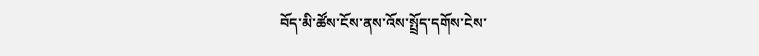བོད་མི་ཚོས་ངོས་ནས་འོས་སྤྲོད་དགོས་ངེས་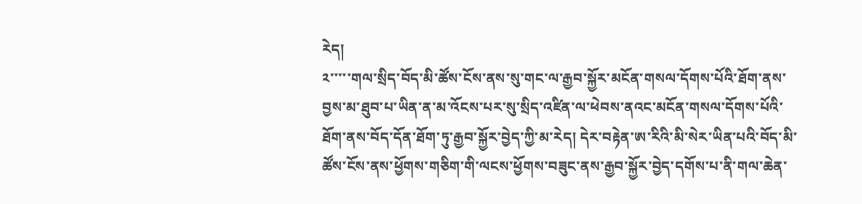རེད།
༢་་་་་གལ་སྲིད་བོད་མི་ཚོས་ངོས་ནས་སུ་གང་ལ་རྒྱབ་སྐྱོར་མངོན་གསལ་དོགས་པོའི་ཐོག་ནས་བྱས་མ་ཐུབ་པ་ཡིན་ན་མ་འོངས་པར་སུ་སྲིད་འཛིན་ལ་ཕེབས་ནའང་མངོན་གསལ་དོགས་པོའི་ཐོག་ནས་བོད་དོན་ཐོག་ཏུ་རྒྱབ་སྐྱོར་བྱེད་ཀྱི་མ་རེད། དེར་བརྟེན་ཨ་རིའི་མི་སེར་ཡིན་པའི་བོད་མི་ཚོས་ངོས་ནས་ཕྱོགས་གཅིག་གི་ལངས་ཕྱོགས་བཟུང་ནས་རྒྱབ་སྐྱོར་བྱེད་དགོས་པ་ནི་གལ་ཆེན་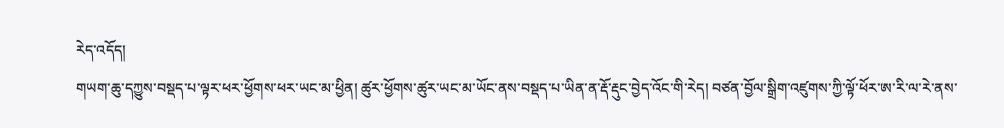རེད་འདོད།
གཡག་ཆུ་དཀྱུས་བསྡད་པ་ལྟར་ཕར་ཕྱོགས་ཕར་ཡང་མ་ཕྱིན། ཚུར་ཕྱོགས་ཚུར་ཡང་མ་ཡོང་ནས་བསྡད་པ་ཡིན་ན་རྡོ་རྡུང་བྱེད་འོང་གི་རེད། བཙན་བྱོལ་སྒྲིག་འཛུགས་ཀྱི་ལྟོ་ཕོར་ཨ་རི་ལ་རེ་ནས་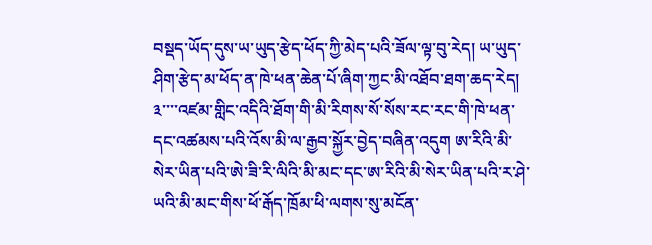བསྡད་ཡོད་དུས་ཡ་ཡུད་རྩེད་ཕོད་ཀྱི་མེད་པའི་ཟོལ་ལྟ་བུ་རེད། ཡ་ཡུད་ཤིག་རྩེད་མ་ཕོད་ན་ཁེ་ཕན་ཆེན་པོ་ཞིག་ཀྱང་མི་འཐོབ་ཐག་ཆད་རེད།
༣་་་་འཛམ་གླིང་འདིའི་ཐོག་གི་མི་རིགས་སོ་སོས་རང་རང་གི་ཁེ་ཕན་དང་འཚམས་པའི་འོས་མི་ལ་རྒྱབ་སྐྱོར་བྱེད་བཞིན་འདུག ཨ་རིའི་མི་སེར་ཡིན་པའི་ཨེ་ཟི་རི་ལིའི་མི་མང་དང་ཨ་རིའི་མི་སེར་ཡིན་པའི་ར་ཤེ་ཡའི་མི་མང་གིས་ཕོ་རྒོད་ཁྲོམ་ཕི་ལགས་སུ་མངོན་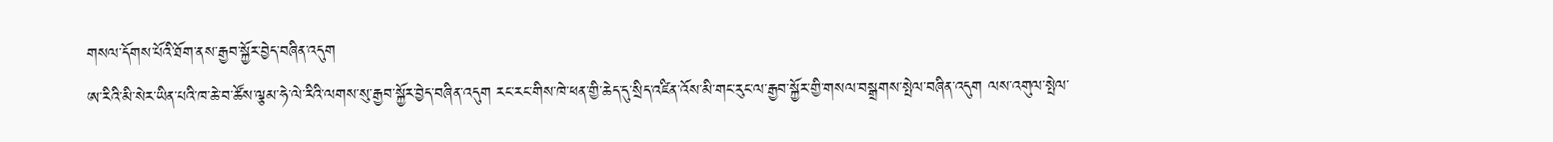གསལ་དོགས་པོའི་ཐོག་ནས་རྒྱབ་སྐྱོར་བྱེད་བཞིན་འདུག
ཨ་རིའི་མི་སེར་ཡིན་པའི་ཁ་ཆེ་བ་ཚོས་ལྕམ་ཧེ་ལེ་རིའི་ལགས་སུ་རྒྱབ་སྐྱོར་བྱེད་བཞིན་འདུག རང་རང་གིས་ཁེ་ཕན་གྱི་ཆེད་དུ་སྲིད་འཛིན་འོས་མི་གང་རུང་ལ་རྒྱབ་སྐྱོར་གྱི་གསལ་བསྒྲགས་སྤེལ་བཞིན་འདུག ལས་འགུལ་སྤེལ་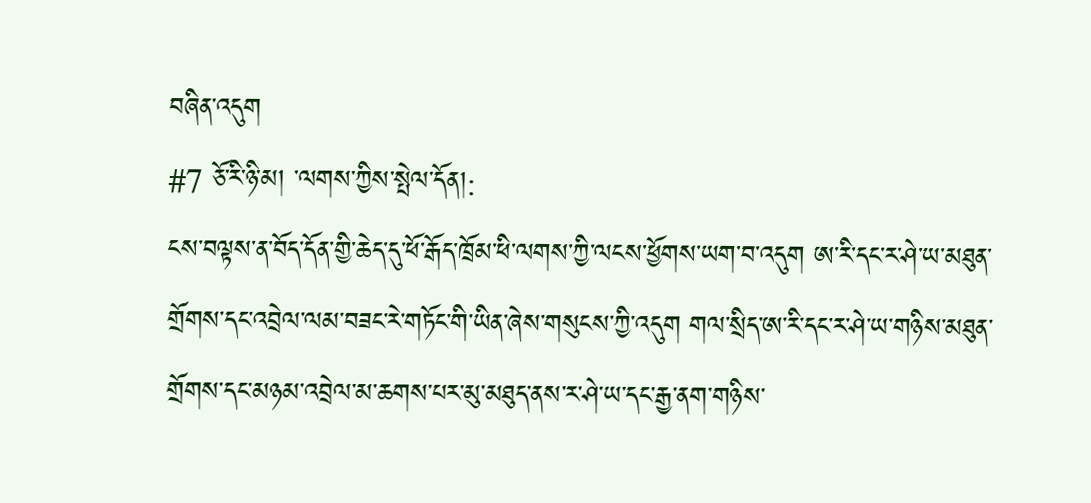བཞིན་འདུག
#7 ཅོ་རི་ཉི་མ། ་ལགས་ཀྱིས་སྤེལ་དོན།:
ངས་བལྟས་ན་བོད་དོན་གྱི་ཆེད་དུ་ཕོ་རྒོད་ཁྲོམ་ཕི་ལགས་ཀྱི་ལངས་ཕྱོགས་ཡག་བ་འདུག ཨ་རི་དང་ར་ཤེ་ཡ་མཐུན་གྲོགས་དང་འབྲེལ་ལམ་བཟང་རེ་གཏོང་གི་ཡིན་ཞེས་གསུངས་ཀྱི་འདུག གལ་སྲིད་ཨ་རི་དང་ར་ཤེ་ཡ་གཉིས་མཐུན་གྲོགས་དང་མཉམ་འབྲེལ་མ་ཆགས་པར་མུ་མཐུད་ནས་ར་ཤེ་ཡ་དང་རྒྱ་ནག་གཉིས་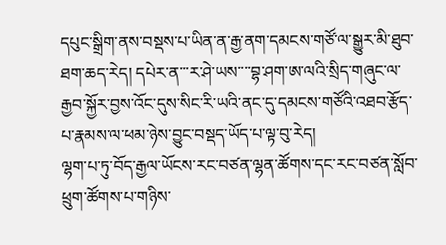དཔུང་སྒྲིག་ནས་བསྡས་པ་ཡིན་ན་རྒྱ་ནག་དམངས་གཙོ་ལ་སྒྱུར་མི་ཐུབ་ཐག་ཆད་རེད། དཔེར་ན་་་ར་ཤེ་ཡས་་་་བྷ་ཤག་ཨ་ལའི་སྲིད་གཞུང་ལ་རྒྱབ་སྐྱོར་བྱས་འོང་དུས་སིང་རི་ཡའི་ནང་དུ་དམངས་གཙོའི་འཐབ་རྩོད་པ་རྣམས་ལ་ཕམ་ཉེས་བྱུང་བསྡད་ཡོད་པ་ལྟ་བུ་རེད།
ལྷག་པ་ཏུ་བོད་རྒྱལ་ཡོངས་རང་བཙན་ལྷན་ཚོགས་དང་རང་བཙན་སློབ་ཕྲུག་ཚོགས་པ་གཉིས་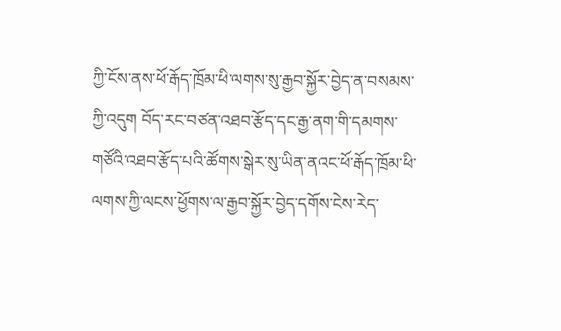ཀྱི་ངོས་ནས་ཕོ་རྒོད་ཁྲོམ་ཕི་ལགས་སུ་རྒྱབ་སྐྱོར་བྱེད་ན་བསམས་ཀྱི་འདུག བོད་རང་བཙན་འཐབ་རྩོད་དང་རྒྱ་ནག་གི་དམགས་གཙོའི་འཐབ་རྩོད་པའི་ཚོགས་སྒེར་སུ་ཡིན་ནའང་ཕོ་རྒོད་ཁྲོམ་ཕི་ལགས་ཀྱི་ལངས་ཕྱོགས་ལ་རྒྱབ་སྐྱོར་བྱེད་དགོས་ངེས་རེད་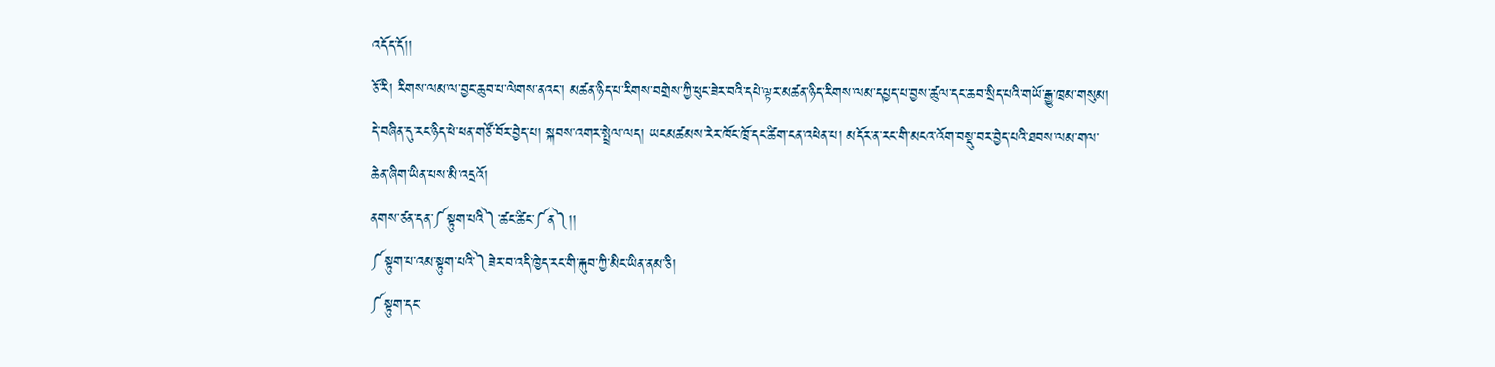འདོད་དོ།།
ཅོ་རི། རིགས་ལམ་ལ་བྱང་ཆུབ་པ་ལེགས་ནའང་། མཚན་ཉིད་པ་རིགས་བགྲེས་ཀྱི་ཕུང་ཟེར་བའི་དཔེ་ལྟར་མཚན་ཉིད་རིགས་ལམ་དཔྱད་པ་བྱས་ཚུལ་དང་ཆབ་སྲིད་པའི་གཡོ་རྒྱུ་ཁྲམ་གསུམ། དེ་བཞིན་དུ་རང་ཉིད་ཕེ་ཕན་གཙོ་བོར་བྱེད་པ། སྐབས་འགར་སྤྲེལ་ལད། ཡངམཚམས་རེར་ཁོང་ཁྲོ་དང་ཚིག་ངན་འཕེན་པ། མདོར་ན་རང་གི་མངའ་འོག་བསྡུ་བར་བྱེད་པའི་ཐབས་ལམ་གལ་ཆེན་ཞིག་ཡིན་པས་མི་འདྲའོ།
ནགས་ཙན་དན་༼སྟུག་པའི༽་ཚང་ཚིང་༼ན༽།།
༼སྟུག་པ་འམ་སྟུག་པའི་༽ཟེར་བ་འདི་ཁྱེད་རང་གི་རྐུབ་ཀྱི་མིང་ཡིན་ནམ་ཅི།
༼སྟུག་དང་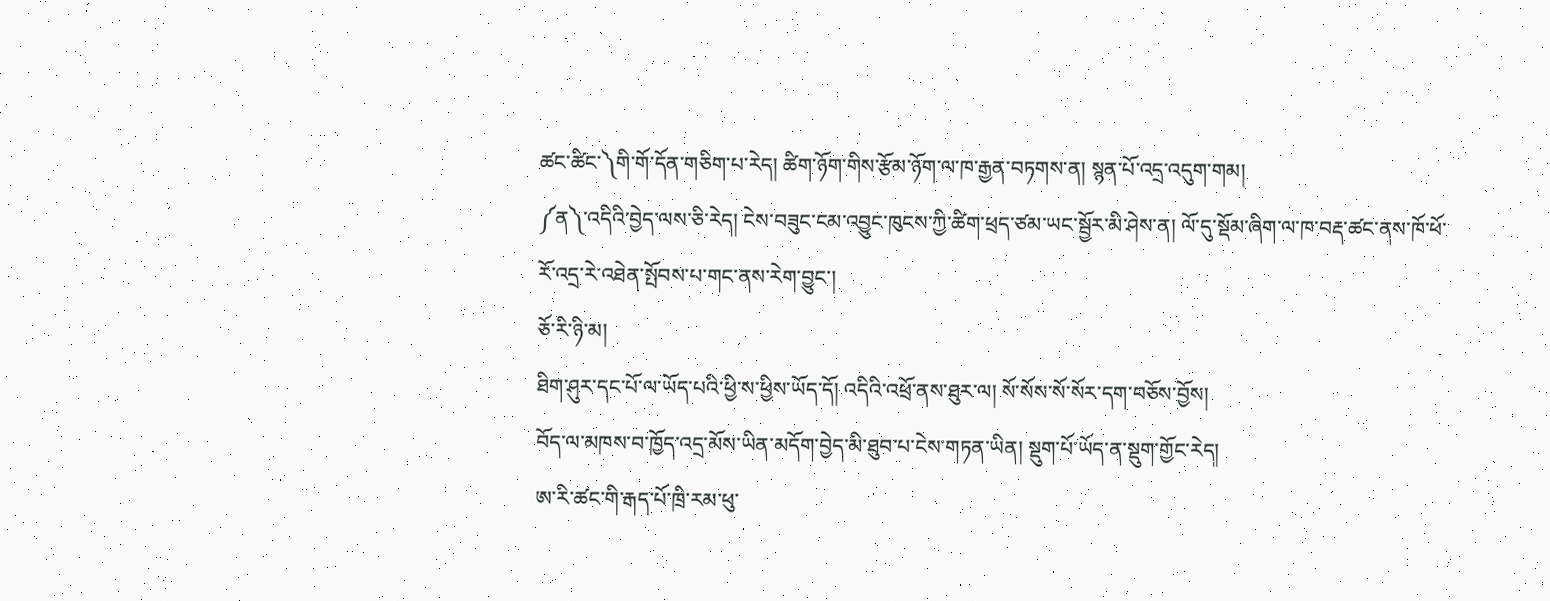ཚང་ཚིང་༽གི་གོ་དོན་གཅིག་པ་རེད། ཚིག་ཉོག་གིས་རྩོམ་ཉོག་ལ་ཁ་རྒྱན་བཏགས་ན། སྙན་པོ་འདྲ་འདུག་གམ།
༼ན༽་འདིའི་བྱེད་ལས་ཅི་རེད། ངེས་བཟུང་ངམ་འབྱུང་ཁུངས་ཀྱི་ཚིག་ཕྲད་ཙམ་ཡང་སྦྱོར་མི་ཤེས་ན། ལོ་དུ་སྡོམ་ཞིག་ལ་ཁ་བརྡ་ཚང་ནས་ཁོ་ཕོ་རོ་འདྲ་རེ་འཐེན་སྤོབས་པ་གང་ནས་རེག་བྱུང་།
ཅོ་རི་ཉི་མ།
ཐིག་ཤུར་དང་པོ་ལ་ཡོད་པའི་ཕྱི་ས་ཕྱིས་ཡོད་དོ། འདིའི་འཕྲོ་ནས་ཐུར་ལ། སོ་སོས་སོ་སོར་དག་བཅོས་བྱོས།
བོད་ལ་མཁས་བ་ཁྱོད་འདྲ་མོས་ཡིན་མདོག་བྱེད་མི་ཐུབ་པ་ངེས་གཏན་ཡིན། སྡུག་པོ་ཡོད་ན་སྡུག་གྱོང་རེད།
ཨ་རི་ཚང་གི་རྒད་པོ་ཁྲི་རམ་ཕུ་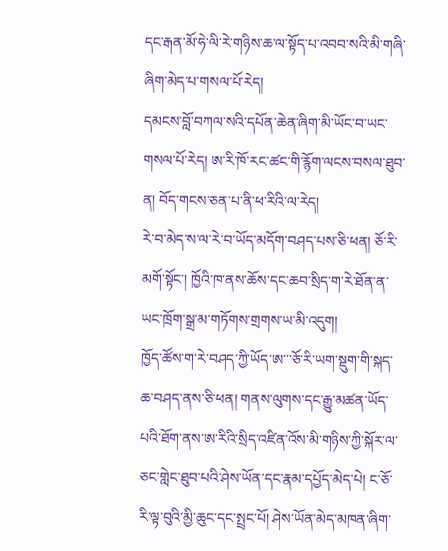དང་རྒན་མོ་ཧེ་ལི་རེ་གཉིས་ཆ་ལ་སྟོད་པ་འབབ་སའི་མི་གཞི་ཞིག་མེད་པ་གསལ་པོ་རེད།
དམངས་བློ་བཀལ་སའི་དཔོན་ཆེན་ཞིག་མི་ཡོང་བ་ཡང་གསལ་པོ་རེད། ཨ་རི་ཁོ་རང་ཚང་གི་རྙོག་ལངས་བསལ་ཐུབ་ན། བོད་གངས་ཅན་པ་ནི་ཕ་རིའི་ལ་རེད།
རེ་བ་མེད་ས་ལ་རེ་བ་ཡོད་མདོག་བཤད་པས་ཅི་ཕན། ཅོ་རི་མགོ་སྟོང་། ཁྱོའི་ཁ་ནས་ཆོས་དང་ཆབ་སྲིད་ག་རེ་ཐོན་ན་ཡང་ཁྲོག་སྒྲ་མ་གཏོགས་གྲགས་ཡ་མི་འདུག།
ཁྱོད་ཚོས་ག་རེ་བཤད་ཀྱི་ཡོད་ཨ་་་ཅོ་རི་ཡག་སྡུག་གི་སྐད་ཆ་བཤད་ནས་ཅི་ཕན། གནས་ལུགས་དང་རྒྱུ་མཚན་ཡོད་པའི་ཐོག་ནས་ཨ་རིའི་སྲིད་འཛིན་འོས་མི་གཉིས་ཀྱི་སྐོར་ལ་ཅང་གླེང་ཐུབ་པའི་ཤེས་ཡོན་དང་རྣམ་དཔྱོད་མེད་པེ། ང་ཅོ་རི་ལྟ་བུའི་མྱི་ཆུང་དང་སྤྲང་པོ། ཤེས་ཡོན་མེད་མཁན་ཞིག་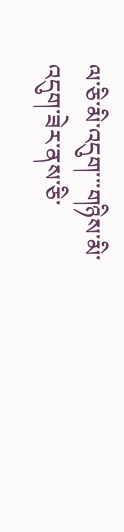ལ་ཅི་མི་འདུག་་་གཉིས་མི་འདུག་ཟེར་ནས་ཅི་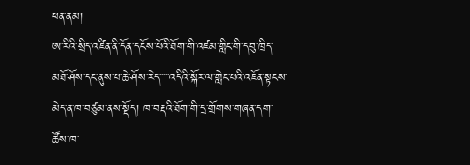ཕན་ནམ།
ཨ་རིའི་སྲིད་འཛིན་ནི་དོན་དངོས་པོའི་ཐོག་གི་འཛམ་གླིང་གི་དབུ་ཁྲིད་མཐོ་ཤོས་དང་ནུས་པ་ཆེ་ཤོས་རེད་་་་་འདིའི་སྐོར་ལ་གླེང་པའི་འཇོན་སྟངས་མེད་ན་ཁ་བཙུམ་ནས་སྡོད། ཁ་བརྡའི་ཐོག་གི་དྲ་གྲོགས་གཞན་དག་ཚོས་ཁ་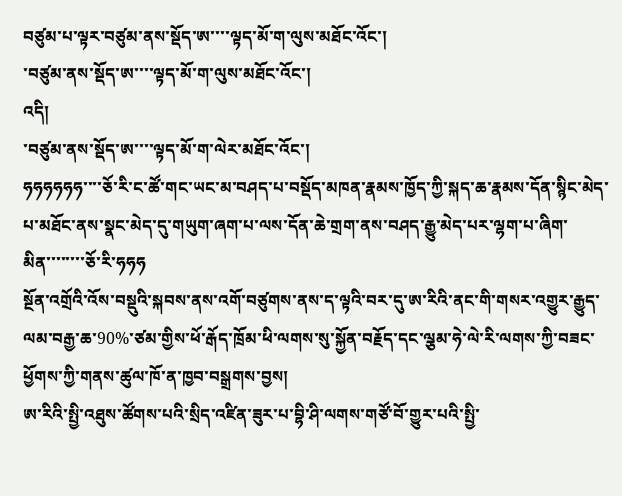བཙུམ་པ་ལྟར་བཙུམ་ནས་སྡོད་ཨ་་་་ལྟད་མོ་ག་ལུས་མཐོང་འོང་།
་བཙུམ་ནས་སྡོད་ཨ་་་་ལྟད་མོ་ག་ལུས་མཐོང་འོང་།
འདི།
་བཙུམ་ནས་སྡོད་ཨ་་་་ལྟད་མོ་ག་ལེར་མཐོང་འོང་།
ཧཧཧཧཧཧ་་་་ཅོ་རི་ང་ཚོ་གང་ཡང་མ་བཤད་པ་བསྡོད་མཁན་རྣམས་ཁྱོད་ཀྱི་སྐད་ཆ་རྣམས་དོན་སྙིང་མེད་པ་མཐོང་ནས་སྣང་མེད་དུ་གཡུག་ཞག་པ་ལས་དོན་ཆེ་གྲག་ནས་བཤད་རྒྱུ་མེད་པར་ལྷག་པ་ཞིག་མིན་་་་་་་་ཅོ་རི་ཧཧཧ
སྔོན་འགྲོའི་འོས་བསྡུའི་སྐབས་ནས་འགོ་བཙུགས་ནས་ད་ལྟའི་བར་དུ་ཨ་རིའི་ནང་གི་གསར་འགྱུར་རྒྱུད་ལམ་བརྒྱ་ཆ་90%་ཙམ་གྱིས་ཕོ་རྒོད་ཁྲོམ་ཕི་ལགས་སུ་སྐྱོན་བརྗོད་དང་ལྕམ་ཧེ་ལེ་རི་ལགས་ཀྱི་བཟང་ཕྱོགས་ཀྱི་གནས་ཚུལ་ཁོ་ན་ཁྱབ་བསྒྲགས་བྱས།
ཨ་རིའི་སྤྱི་འཐུས་ཚོགས་པའི་སྲིད་འཛིན་ཟུར་པ་བྷི་ཤི་ལགས་གཙོ་བོ་གྱུར་པའི་སྤྱི་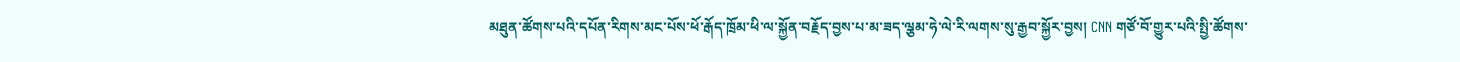མཐུན་ཚོགས་པའི་དཔོན་རིགས་མང་པོས་ཕོ་རྒོད་ཁྲོམ་ཕི་ལ་སྐྱོན་བརྗོད་བྱས་པ་མ་ཟད་ལྕམ་ཧེ་ལེ་རི་ལགས་སུ་རྒྱབ་སྐྱོར་བྱས། CNN གཙོ་བོ་གྱུར་པའི་སྤྱི་ཚོགས་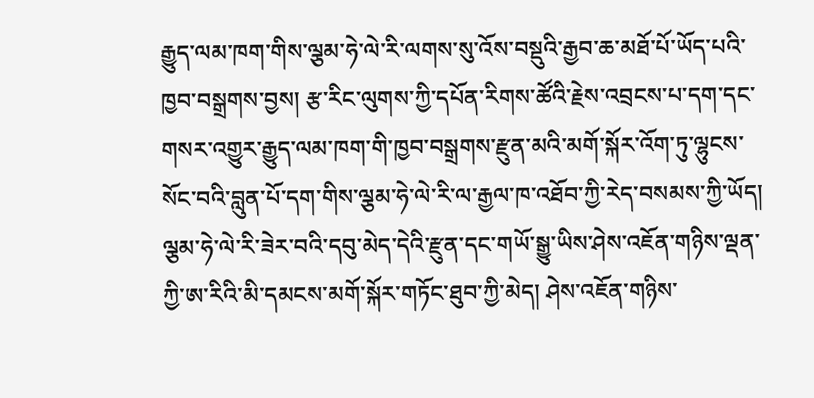རྒྱུད་ལམ་ཁག་གིས་ལྕམ་ཧེ་ལེ་རི་ལགས་སུ་འོས་བསྡུའི་རྒྱབ་ཆ་མཐོ་པོ་ཡོད་པའི་ཁྱབ་བསྒྲགས་བྱས། རྩ་རིང་ལུགས་ཀྱི་དཔོན་རིགས་ཚོའི་རྗེས་འབྲངས་པ་དག་དང་གསར་འགྱུར་རྒྱུད་ལམ་ཁག་གི་ཁྱབ་བསྒྲགས་རྫུན་མའི་མགོ་སྐོར་འོག་ཏུ་ལྷུངས་སོང་བའི་བླུན་པོ་དག་གིས་ལྕམ་ཧེ་ལེ་རི་ལ་རྒྱལ་ཁ་འཐོབ་ཀྱི་རེད་བསམས་ཀྱི་ཡོད།
ལྕམ་ཧེ་ལེ་རི་ཟེར་བའི་དབུ་མེད་དེའི་རྫུན་དང་གཡོ་སྒྱུ་ཡིས་ཤེས་འཇོན་གཉིས་ལྡན་ཀྱི་ཨ་རིའི་མི་དམངས་མགོ་སྐོར་གཏོང་ཐུབ་ཀྱི་མེད། ཤེས་འཇོན་གཉིས་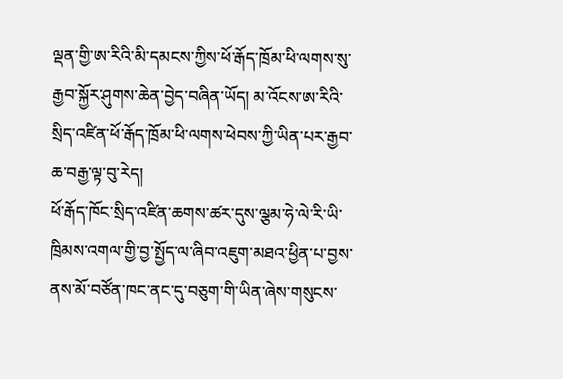ལྡན་གྱི་ཨ་རིའི་མི་དམངས་ཀྱིས་ཕོ་རྒོད་ཁྲོམ་ཕི་ལགས་སུ་རྒྱབ་སྐྱོར་ཤུགས་ཆེན་བྱེད་བཞིན་ཡོད། མ་འོངས་ཨ་རིའི་སྲིད་འཛིན་ཕོ་རྒོད་ཁྲོམ་ཕི་ལགས་ཕེབས་ཀྱི་ཡིན་པར་རྒྱབ་ཆ་བརྒྱ་ལྟ་བུ་རེད།
ཕོ་རྒོད་ཁོང་སྲིད་འཛིན་ཆགས་ཚར་དུས་ལྕམ་ཧེ་ལེ་རི་ཡི་ཁྲིམས་འགལ་གྱི་བྱ་སྤྱོད་ལ་ཞིབ་འཇུག་མཐའ་ཕྱིན་པ་བྱས་ནས་མོ་བཙོན་ཁང་ནང་དུ་བཅུག་གི་ཡིན་ཞེས་གསུངས་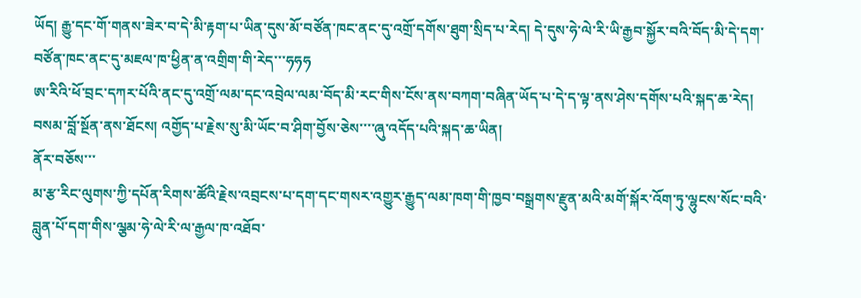ཡོད། རྒྱུ་དང་གོ་གནས་ཟེར་བ་དེ་མི་རྟག་པ་ཡིན་དུས་མོ་བཙོན་ཁང་ནང་དུ་འགྲོ་དགོས་ཐུག་སྲིད་པ་རེད། དེ་དུས་ཧེ་ལེ་རི་ཡི་རྒྱབ་སྐྱོར་བའི་བོད་མི་དེ་དག་བཙོན་ཁང་ནང་དུ་མཇལ་ཁ་ཕྱིན་ན་འགྲིག་གི་རེད་་་ཧཧཧ
ཨ་རིའི་ཕོ་བྲང་དཀར་པོའི་ནང་དུ་འགྲོ་ལམ་དང་འབྲེལ་ལམ་བོད་མི་རང་གིས་ངོས་ནས་བཀག་བཞིན་ཡོད་པ་དེ་ད་ལྟ་ནས་ཤེས་དགོས་པའི་སྐད་ཆ་རེད། བསམ་བློ་སྔོན་ནས་ཐོངས། འགྱོད་པ་རྗེས་སུ་མི་ཡོང་བ་ཤིག་བྱོས་ཅེས་་་་ཞུ་འདོད་པའི་སྐད་ཆ་ཡིན།
ནོར་བཅོས་་་
མ་རྩ་རིང་ལུགས་ཀྱི་དཔོན་རིགས་ཚོའི་རྗེས་འབྲངས་པ་དག་དང་གསར་འགྱུར་རྒྱུད་ལམ་ཁག་གི་ཁྱབ་བསྒྲགས་རྫུན་མའི་མགོ་སྐོར་འོག་ཏུ་ལྷུངས་སོང་བའི་བླུན་པོ་དག་གིས་ལྕམ་ཧེ་ལེ་རི་ལ་རྒྱལ་ཁ་འཐོབ་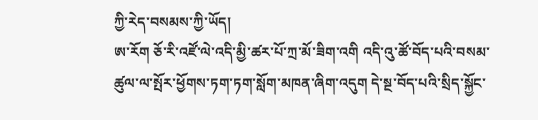ཀྱི་རེད་བསམས་ཀྱི་ཡོད།
ཨ་རོག ཅོ་རི་འཛོ་ལེ་འདི་མྱི་ཚར་པོ་ཀྲ་མོ་ཟིག་འགི འདི་འུ་ཚོ་བོད་པའི་བསམ་ཚུལ་ལ་སྤོར་ཕྱོགས་ཏག་ཏག་སློག་མཁན་ཞིག་འདུག དེ་སྔ་བོད་པའི་སྲིད་སྐྱོང་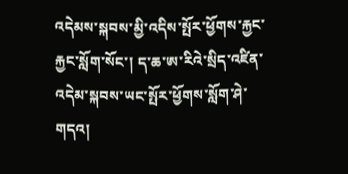འདེམས་སྐབས་མྱི་འདིས་སྤོར་ཕྱོགས་རྐྱང་རྐྱང་སློག་སོང་། ད་ཆ་ཨ་རིའེ་སྲིད་འཛིན་འདེམ་སྐབས་ཡང་སྤོར་ཕྱོགས་སློག་ཤེ་གདའ།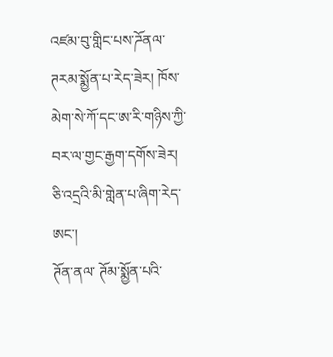འཛམ་བུ་གླིང་པས་ཌོནལ་ཊརམ་སྨྱོན་པ་རེད་ཟེར། ཁོས་མེག་སེ་ཀོ་དང་ཨ་རི་གཉིས་ཀྱི་བར་ལ་གྱང་རྒྱག་དགོས་ཟེར། ཅི་འདྲའི་མི་གླེན་པ་ཞིག་རེད་ཨང་།
ཊོན་ནལ་ ཊོམ་སྨྱོན་པའི་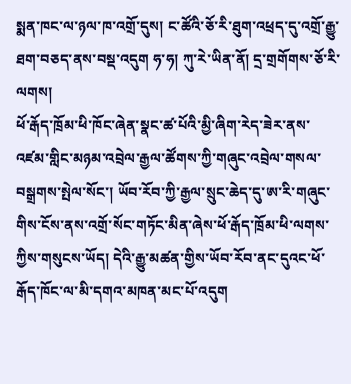སྨན་ཁང་ལ་ཉལ་ཁ་འགྲོ་དུས། ང་ཚོའི་ཅོ་རི་ཐུག་འཕྲད་དུ་འགྲོ་རྒྱུ་ཐག་བཅད་ནས་བསྡ་འདུག ཧ་ཧ། ཀུ་རེ་ཡིན་ནོ། དྲ་གྲགོགས་ཅོ་རི་ལགས།
ཕོ་རྒོད་ཁྲོམ་ཕི་ཁོང་ཞེན་སྣང་ཚ་པོའི་མྱི་ཞིག་རེད་ཟེར་ནས་འཛམ་གླིང་མཉམ་འབྲེལ་རྒྱལ་ཚོགས་ཀྱི་གཞུང་འབྲེལ་གསལ་བསྒྲགས་སྤེལ་སོང་། ཡོབ་རོབ་ཀྱི་རྒྱལ་སྲུང་ཆེད་དུ་ཨ་རི་གཞུང་གིས་ངོས་ནས་འགྲོ་སོང་གཏོང་མིན་ཞེས་ཕོ་རྒོད་ཁྲོམ་ཕི་ལགས་ཀྱིས་གསུངས་ཡོད། དེའི་རྒྱུ་མཚན་གྱིས་ཡོབ་རོབ་ནང་དུའང་ཕོ་རྒོད་ཁོང་ལ་མི་དགའ་མཁན་མང་པོ་འདུག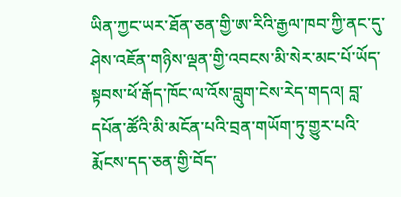ཡིན་ཀྱང་ཡར་ཐོན་ཅན་གྱི་ཨ་རིའི་རྒྱལ་ཁབ་ཀྱི་ནང་དུ་ཤེས་འཇོན་གཉིས་ལྡན་གྱི་འབངས་མི་སེར་མང་པོ་ཡོད་སྟབས་ཕོ་རྒོད་ཁོང་ལ་འོས་བླུག་ངེས་རེད་གདའ། བླ་དཔོན་ཚོའི་མི་མངོན་པའི་བྲན་གཡོག་ཏུ་གྱུར་པའི་རྨོངས་དད་ཅན་གྱི་བོད་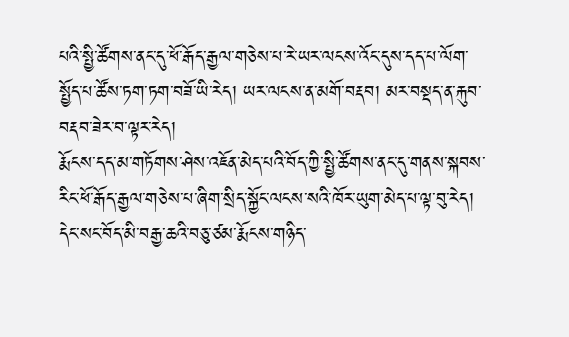པའི་སྤྱི་ཚོགས་ནང་དུ་ཕོ་རྒོད་རྒྱལ་གཅེས་པ་རེ་ཡར་ལངས་འོང་དུས་དད་པ་ལོག་སྤྱོད་པ་ཚོས་ཏག་ཏག་བཟོ་ཡི་རེད། ཡར་ལངས་ན་མགོ་བརྡབ། མར་བསྡད་ན་རྐུབ་བརྡབ་ཟེར་བ་ལྟར་རེད།
རྨོངས་དད་མ་གཏོགས་ཤེས་འཇོན་མེད་པའི་བོད་ཀྱི་སྤྱི་ཚོགས་ནང་དུ་གནས་སྐབས་རིང་ཕོ་རྒོད་རྒྱལ་གཅེས་པ་ཞིག་སྲིད་སྐྱོང་ལངས་སའི་ཁོར་ཡུག་མེད་པ་ལྟ་བུ་རེད། དེང་སང་བོད་མི་བརྒྱ་ཆའི་བཅུ་ཙམ་རྨོངས་གཉིད་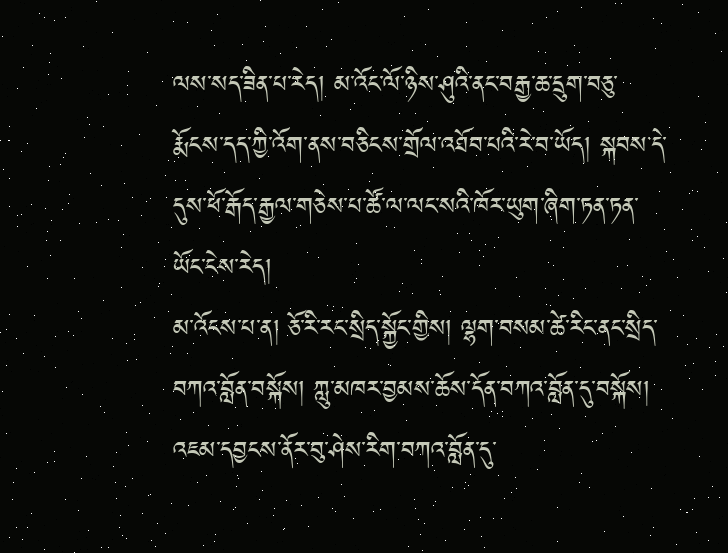ལས་སད་ཟིན་པ་རེད། མ་འོང་ལོ་ཉིས་ཤུའི་ནང་བརྒྱ་ཆ་དྲུག་བཅུ་རྨོངས་དད་ཀྱི་འོག་ནས་བཅིངས་གྲོལ་འཐོབ་པའི་རེ་བ་ཡོད། སྐབས་དེ་དུས་ཕོ་རྒོད་རྒྱལ་གཅེས་པ་ཚོ་ལ་ལང་སའི་ཁོར་ཡུག་ཞིག་ཏན་ཏན་ཡོང་ངེས་རེད།
མ་འོངས་པ་ན། ཅོ་རི་རང་སྲིད་སྐྱོང་གྱིས། ལྷག་བསམ་ཚེ་རིང་ནང་སྲིད་བཀའ་བློན་བསྐོས། ཀླུ་མཁར་བྱམས་ཆོས་དོན་བཀའ་བློན་དུ་བསྐོས། འཇམ་དབྱངས་ནོར་བུ་ཤེས་རིག་བཀའ་བློན་དུ་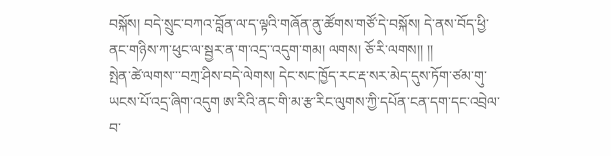བསྐོས། བདེ་སྲུང་བཀའ་བློན་ལ་ད་ལྟའི་གཞོན་ནུ་ཚོགས་གཙོ་དེ་བསྐོས། དེ་ནས་བོད་ཕྱི་ནང་གཉིས་ཀ་ཕུང་ལ་སྦྱར་ན་ག་འདྲ་་འདུག་གམ། ལགས། ཅོ་རི་ལགས།། །།
སྤེན་ཚེ་ལགས་་་བཀྲ་ཤིས་བདེ་ལེགས། དེང་སང་ཁྱོད་རང་རྡ་སར་མེད་དུས་ཏོག་ཙམ་གུ་ཡངས་པོ་འདྲ་ཞིག་འདུག ཨ་རིའི་ནང་གི་མ་རྩ་རིང་ལུགས་ཀྱི་དཔོན་ངན་དག་དང་འབྲེལ་བ་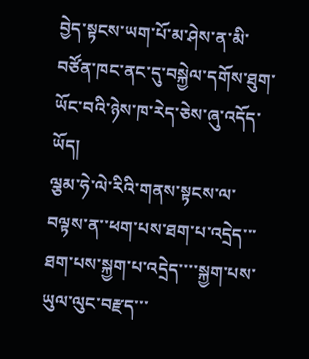བྱེད་སྟངས་ཡག་པོ་མ་ཤེས་ན་མི་བཙོན་ཁང་ནང་དུ་བསྐྱེལ་དགོས་ཐུག་ཡོང་བའི་ཉེས་ཁ་རེད་ཅེས་ཞུ་འདོད་ཡོད།
ལྕམ་ཧེ་ལེ་རིའི་གནས་སྟངས་ལ་བལྟས་ན་་ཕག་པས་ཐག་པ་འདྲེད་་་ཐག་པས་སྐྱག་པ་འདྲེད་་་་སྐྱག་པས་ཡུལ་ལུང་བརྫད་་་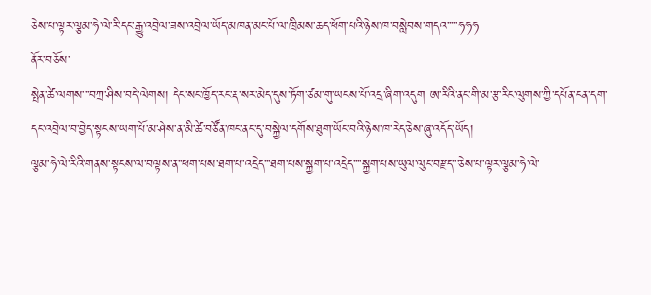ཅེས་པ་ལྟར་ལྕམ་ཧེ་ལེ་རི་དང་རྒྱུ་འབྲེལ་ཟས་འབྲེལ་ཡོད་མཁན་མང་པོ་ལ་ཁྲིམས་ཆད་ཕོག་པའི་ཉེས་ཁ་བསླེབས་གདའ་་་་་ཧཧཧ
ནོར་བཅོས་
སྤེན་ཚེ་ལགས་་་བཀྲ་ཤིས་བདེ་ལེགས། དེང་སང་ཁྱོད་རང་རྡ་སར་མེད་དུས་ཏོག་ཙམ་གུ་ཡངས་པོ་འདྲ་ཞིག་འདུག ཨ་རིའི་ནང་གི་མ་རྩ་རིང་ལུགས་ཀྱི་དཔོན་ངན་དག་དང་འབྲེལ་བ་བྱེད་སྟངས་ཡག་པོ་མ་ཤེས་ན་མི་ཚེ་བཙོན་ཁང་ནང་དུ་བསྐྱེལ་དགོས་ཐུག་ཡོང་བའི་ཉེས་ཁ་རེད་ཅེས་ཞུ་འདོད་ཡོད།
ལྕམ་ཧེ་ལེ་རིའི་གནས་སྟངས་ལ་བལྟས་ན་་ཕག་པས་ཐག་པ་འདྲེད་་་ཐག་པས་སྐྱག་པ་འདྲེད་་་་སྐྱག་པས་ཡུལ་ལུང་བརྫད་་་ཅེས་པ་ལྟར་ལྕམ་ཧེ་ལེ་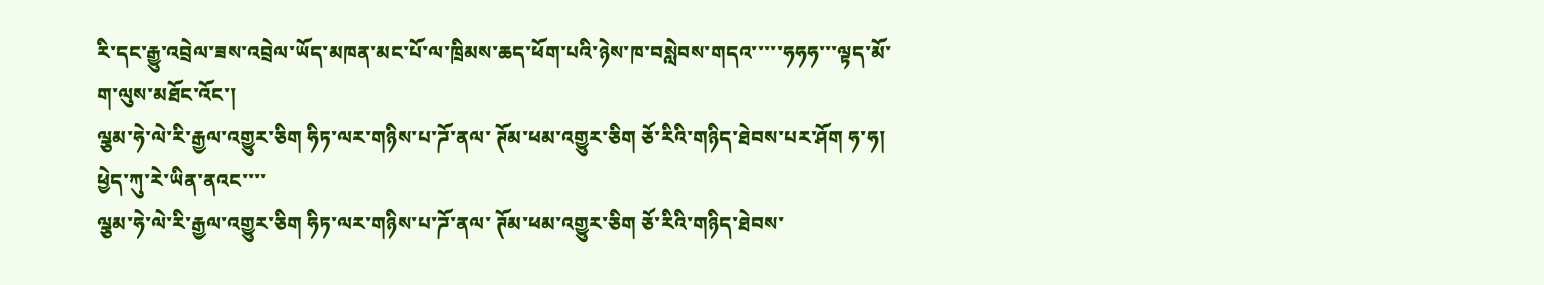རི་དང་རྒྱུ་འབྲེལ་ཟས་འབྲེལ་ཡོད་མཁན་མང་པོ་ལ་ཁྲིམས་ཆད་ཕོག་པའི་ཉེས་ཁ་བསླེབས་གདའ་་་་་ཧཧཧ་་་ལྟད་མོ་ག་ལུས་མཐོང་འོང་།
ལྕམ་ཧེ་ལེ་རི་རྒྱལ་འགྱུར་ཅིག ཧིཏ་ལར་གཉིས་པ་ཌོ་ནལ་ ཊོམ་ཕམ་འགྱུར་ཅིག ཅོ་རིའི་གཉིད་ཐེབས་པར་ཤོག ཧ་ཧ། ཕྱེད་ཀུ་རེ་ཡིན་ནའང་་་་
ལྕམ་ཧེ་ལེ་རི་རྒྱལ་འགྱུར་ཅིག ཧིཏ་ལར་གཉིས་པ་ཌོ་ནལ་ ཊོམ་ཕམ་འགྱུར་ཅིག ཅོ་རིའི་གཉིད་ཐེབས་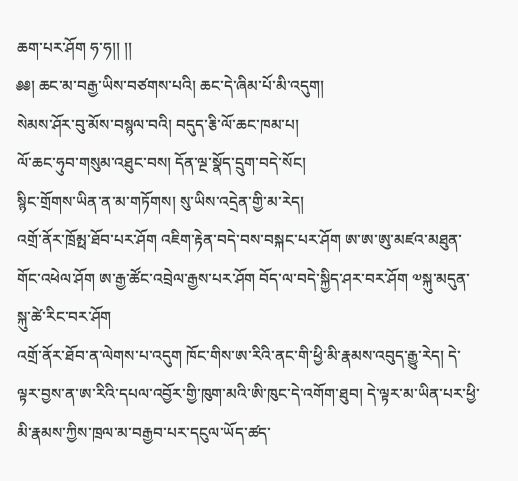ཆག་པར་ཤོག ཧ་ཧ།། །།
༅༅། ཆང་མ་བརྒྱ་ཡིས་བཙགས་པའི། ཆང་དེ་ཞིམ་པོ་མི་འདུག།
སེམས་ཤོར་བུ་མོས་བསྙལ་བའི། བདུད་རྕི་ལོ་ཆང་ཁམ་པ།
ལོ་ཆང་ཧུབ་གསུམ་འཐུང་བས། དོན་ལྔ་སྣོད་དྲུག་བདེ་སོང།
སྙིང་གྲོགས་ཡིན་ན་མ་གཏོགས། སུ་ཡིས་འདྲེན་གྱི་མ་རེད།
འགྲོ་ནོར་ཁྲོམྥ་ཐོབ་པར་ཤོག འཇིག་རྟེན་བདེ་བས་བསྐང་པར་ཤོག ཨ་ཨ་ཨུ་མཛའ་མཐུན་གོང་འཕེལ་ཤོག ཨ་རྒྱ་ཚོང་འབྲེལ་རྒྱས་པར་ཤོག བོད་ལ་བདེ་སྐྱིད་ཤར་བར་ཤོག ༧སྐུ་མདུན་སྐུ་ཚེ་རིང་བར་ཤོག
འགྲོ་ནོར་ཐོབ་ན་ལེགས་པ་འདུག ཁོང་གིས་ཨ་རིའི་ནང་གི་ཕྱི་མི་རྣམས་འབུད་རྒྱུ་རེད། དེ་ལྟར་བྱས་ན་ཨ་རིའི་དཔལ་འབྱོར་གྱི་ཁུག་མའི་ཨི་ཁུང་དེ་འགོག་ཐུབ། དེ་ལྟར་མ་ཡིན་པར་ཕྱི་མི་རྣམས་ཀྱིས་ཁྲལ་མ་བརྒྱབ་པར་དངུལ་ཡོད་ཚད་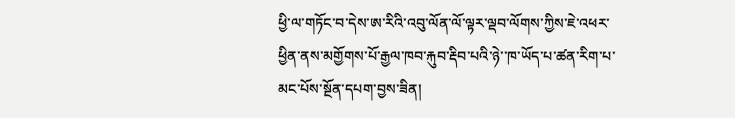ཕྱི་ལ་གཏོང་བ་དེས་ཨ་རིའི་འབུ་ལོན་ལོ་ལྟར་ལྡབ་ལོགས་ཀྱིས་ཇེ་འཕར་ཕྱིན་ནས་མགྱོགས་པོ་རྒྱལ་ཁབ་རྐུབ་རྡིབ་པའི་ཉེ་་ཁ་ཡོད་པ་ཚན་རིག་པ་མང་པོས་སྔོན་དཔག་བྱས་ཟིན།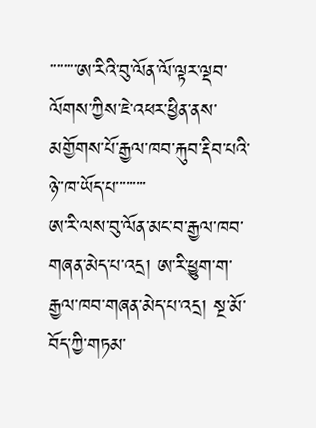་་་་་་་་ཨ་རིའི་བུ་ལོན་ལོ་ལྟར་ལྡབ་ལོགས་ཀྱིས་ཇེ་འཕར་ཕྱིན་ནས་མགྱོགས་པོ་རྒྱལ་ཁབ་རྐུབ་རྡིབ་པའི་ཉེ་་ཁ་ཡོད་པ་་་་་་་་་
ཨ་རི་ལས་བུ་ལོན་མང་བ་རྒྱལ་ཁབ་གཞན་མེད་པ་འདྲ། ཨ་རི་ཕྱུག་ག་རྒྱལ་ཁབ་གཞན་མེད་པ་འདྲ། སྔ་མོ་བོད་ཀྱི་གཏམ་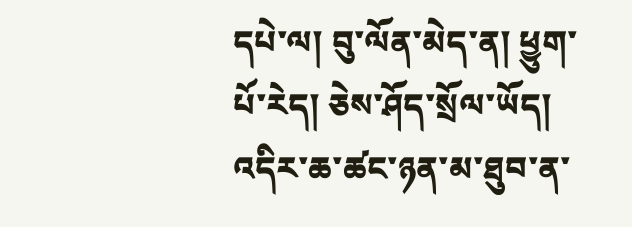དཔེ་ལ། བུ་ལོན་མེད་ན། ཕྱུག་པོ་རེད། ཅེས་ཤོད་སྲོལ་ཡོད།
འདིར་ཆ་ཚང་ཉན་མ་ཐུབ་ན་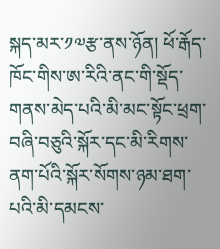སྐད་མར་༡༧རྩ་ནས་ཉོན། ཕོ་རྒོད་ཁོང་གིས་ཨ་རིའི་ནང་གི་སྡོད་གནས་མེད་པའི་མི་མང་སྟོང་ཕྲག་བཞི་བཅུའི་སྐོར་དང་མི་རིགས་ནག་པོའི་སྐོར་སོགས་ཉམ་ཐག་པའི་མི་དམངས་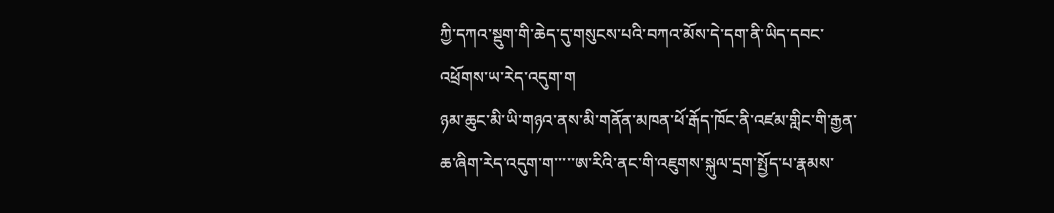ཀྱི་དཀའ་སྡུག་གི་ཆེད་དུ་གསུངས་པའི་བཀའ་མོས་དེ་དག་ནི་ཡིད་དབང་འཕྲོགས་ཡ་རེད་འདུག་ག
ཉམ་ཆུང་མི་ཡི་གཉའ་ནས་མི་གནོན་མཁན་ཕོ་རྒོད་ཁོང་ནི་འཛམ་གླིང་གི་རྒྱན་ཆ་ཞིག་རེད་འདུག་ག་་་་་ཨ་རིའི་ནང་གི་འཇུགས་སྐུལ་དྲག་སྤྱོད་པ་རྣམས་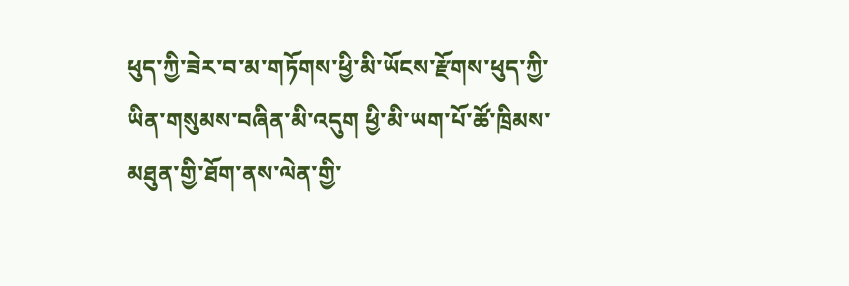ཕུད་ཀྱི་ཟེར་བ་མ་གཏོགས་ཕྱི་མི་ཡོངས་རྫོགས་ཕུད་ཀྱི་ཡིན་གསུམས་བཞིན་མི་འདུག ཕྱི་མི་ཡག་པོ་ཚོ་ཁྲིམས་མཐུན་གྱི་ཐོག་ནས་ལེན་གྱི་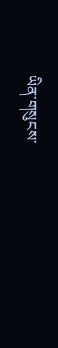ཡིན་གསུངས་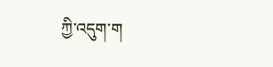ཀྱི་འདུག་ག